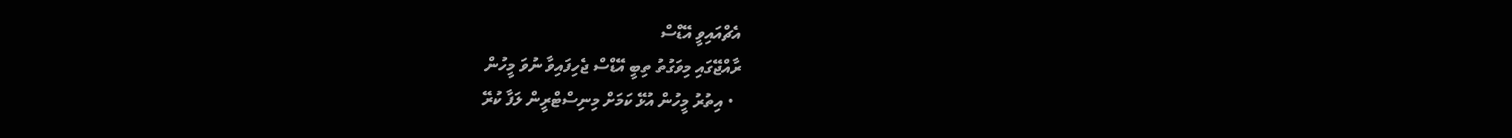އެޗްއައިވީ އޭޑްސް
ރާއްޖޭގައި މިވަގުތު ތިބީ އޭޑްސް ޖެހިފައިވާ ނުވަ މީހުން
  • އިތުރު މީހުން އުޅޭ ކަމަށް މިނިސްޓްރީން ލަފާ ކުރޭ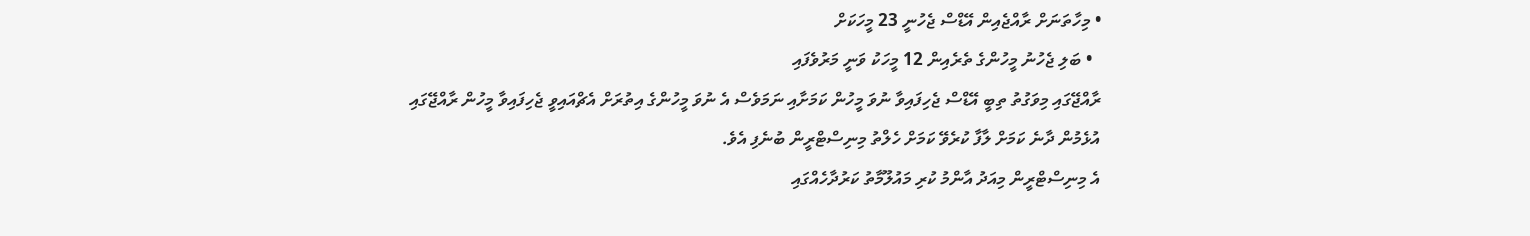• މިހާތަނަށް ރާއްޖެއިން އޭޑްސް ޖެހުނީ 23 މީހަކަށް
  • ބަލި ޖެހުނު މީހުންގެ ތެރެއިން 12 މީހަކު ވަނީ މަރުވެފައި
ރާއްޖޭގައި މިވަގުތު ތިބީ އޭޑްސް ޖެހިފައިވާ ނުވަ މީހުން ކަމަށާއި ނަމަވެސް އެ ނުވަ މީހުންގެ އިތުރަށް އެޗްއައިވީ ޖެހިފައިވާ މީހުން ރާއްޖޭގައި އުޅެމުން ދާނެ ކަމަށް ލާފާ ކުރެވޭ ކަމަށް ހެލްތު މިނިސްޓްރީން ބުނެފި އެވެ.
އެ މިނިސްޓްރީން މިއަދު އާންމު ކުރި މައުލޫމާތު ކަރުދާހެއްގައި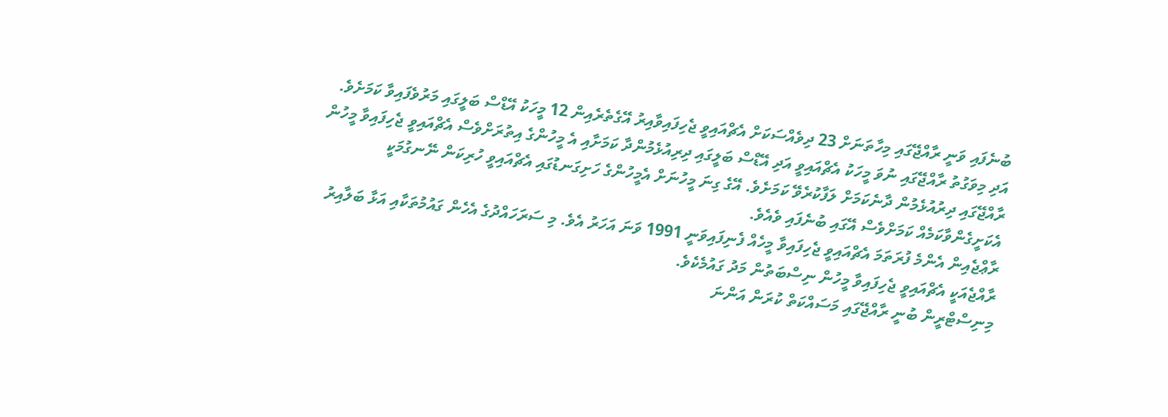ބުނެފައި ވަނީ ރާއްޖޭގައި މިހާތަނަށް 23 ދިވެއްސަކަށް އެޗްއައިވީ ޖެހިފައިވާއިރު އޭގެތެރެއިން 12 މީހަކު އޭޑްސް ބަލީގައި މަރުވެފައިވާ ކަމަށެވެ. އަދި މިވަގުތު ރާއްޖޭގައި ނުވަ މީހަކު އެޗްއައިވީ އަދި އޭޑްސް ބަލީގައި ދިރިއުޅެމުންދާ ކަމަށާއި އެ މީހުންގެ އިތުރަށްވެސް އެޗްއައިވީ ޖެހިފައިވާ މީހުން ރާއްޖޭގައި ދިރުއުޅެމުން ދާނެކަމަށް ލަފާކުރެވޭ ކަމަށެވެ. އޭގެ ގިނަ މީހުނަށް އެމީހުންގެ ހަށިގަނޑުގައި އެޗްއައިވީ ހުރިކަން ނޭނގުމަކީ އެކަށީގެންވާކަމެއް ކަމަށްވެސް އޭގައި ބުނެފައި ވެއެވެ.
ރާޢްޖެއިން އެންމެ ފުރަތަމަ އެޗްއައިވީ ޖެހިފައިވާ މީހެއް ފެނިފައިވަނީ 1991 ވަނަ އަހަރު އެވެ. މި ސަރަހައްދުގެ އެހެން ގައުމުތަކާއި އަޅާ ބަލާއިރު ރާއްޖެއަކީ އެޗްއައިވީ ޖެހިފައިވާ މީހުން ނިސްބަތުން މަދު ގައުމެކެވެ.
މިނިސްޓްރީން ބުނީ ރާއްޖޭގައި މަސައްކަތް ކުރަން އަންނަ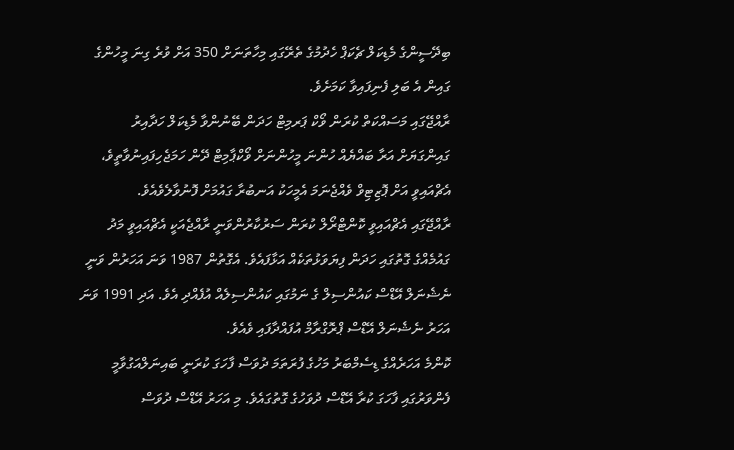ބިދޭސީންގެ މެޑިކަލް ޗެކަޕް ހެދުމުގެ ތެރޭގައި މިހާތަނަށް 350 އަށް ވުރެ ގިނަ މީހުންގެ ގައިން އެ ބަލި ފެނިފައިވާ ކަމަށެވެ.
ރާއްޖޭގައި މަސައްކަތް ކުރަން ވޯކް ޕަރމިޓް ހަދަން ބޭނުންވާ މެޑިކަލް ހަދާއިރު ގައިންގަޔަށް އަރާ ބައްޔެއް ހުންނަ މީހުންނަށް ވޯކްޕާމިޓް ދޭން ހަމަޖެހިފައިނުވާތީވެ، އެޗްއައިވީ އަށް ޕޮޒިޓިވް ވެއްޖެނަމަ އެމީހަކު އަނބުރާ ގައުމަށް ފޮނުވާލެވެއެވެ.
ރާއްޖޭގައި އެޗްއައިވީ ކޮންޓްރޯލް ކުރަން ސަރުކާރުންވަނީ ރާއްޖެއަކީ އެޗްއައިވީ މަދު ގައުމެއްގެ ގޮތުގައި ހަދަން ފިޔަވަޅުތަކެއް އަޅާފައެވެ. އެގޮތުން 1987 ވަނަ އަހަރުން ވަނީ ނެޝެނަލް އޭޑްސް ކައުންސިލް ގެ ނަމުގައި ކައުންސިލެއް އުފެއްދި އެވެ. އަދި 1991 ވަނަ އަހަރު ނެޝެނަލް އޭޑްސް ޕްރޮގްރާމް އުފައްދާފައި ވެއެވެ.
ކޮންމެ އަހަރެއްގެ ޑިސެމްބަރު މަހުގެ ފުރަތަމަ ދުވަސް ފާހަގަ ކުރަނީ ބައިނަލްއަގުވާމީ ފެންވަރުގައި ފާހަގަ ކުރާ އޭޑްސް ދުވަހުގެ ގޮތުގައެވެ. މި އަހަރު އޭޑްސް ދުވަސް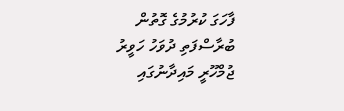ފާހަގަ ކުރުމުގެ ގޮތުން ބުރާސްފަތި ދުވަހު ހަވީރު ޖުމްހޫރީ މައިދާނުގައި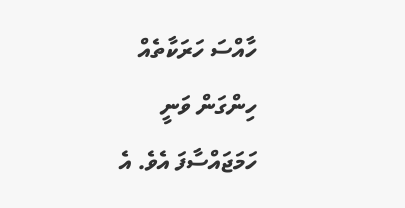ހާއްސަ ހަރަކާތެއް ހިންގަން ވަނީ ހަމަޖައްސާފަ އެވެ. އެ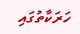ހަރަކާތުގައި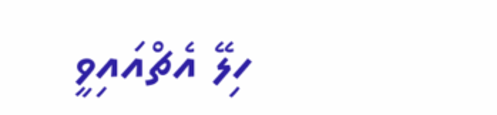ހިލޭ އެޗްއައިވީ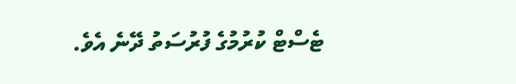ޓެސްޓް ކުރުމުގެ ފުރުސަތު ދޭނެ އެވެ.